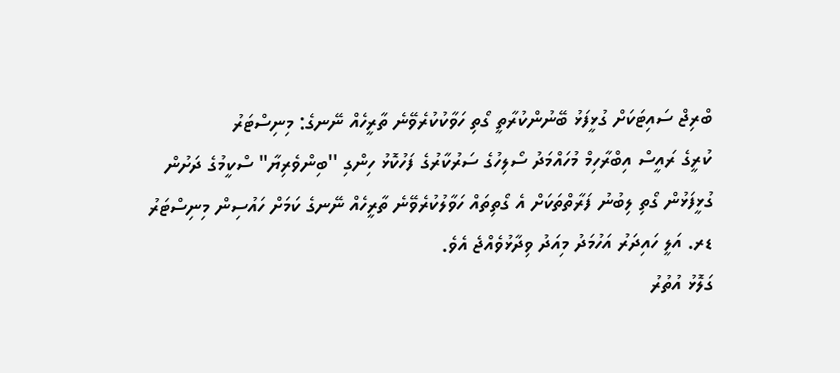ބްރިޖް ސައިޓަކަށް ގުޅީފަޅު ބޭނުންކުރާތީ ގޯތި ހަވާކުކުރެވޭނެ ތާރީހެއް ނޭނގެ: މިނިސްޓަރު
ކުރީގެ ރައީސް އިބްރާހިމް މުހައްމަދު ސޯލިހުގެ ސަރުކާރުގެ ފަހުކޮޅު ހިންގި ''ބިންވެރިޔާ" ސްކީމުގެ ދަށުން ގުޅީފަޅުން ގޯތި ލިބުނު ފަރާތްތަކަށް އެ ގޯތިތައް ހަވާލުކުރެވޭނެ ތާރީހެއް ނޭނގެ ކަމަށް ހައުސިން މިނިސްޓަރު ޑރ. އަލީ ހައިދަރު އަހުމަދު މިއަދު ވިދާޅުވެއްޖެ އެވެ.
ގަލޮޅު އުތުރު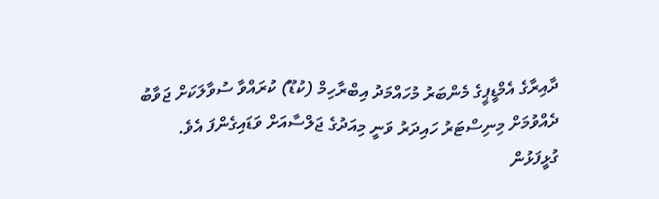ދާއިރާގެ އެމްޑީޕީގެ މެންބަރު މުހައްމަދު އިބްރާހިމް (ކުޑޫ) ކުރައްވާ ސުވާލަކަށް ޖަވާބު ދެއްވުމަށް މިނިސްޓަރު ހައިދަރު ވަނީ މިއަދުގެ ޖަލްސާއަށް ވަޑައިގެންފަ އެވެ.
ގުޅީފަޅުން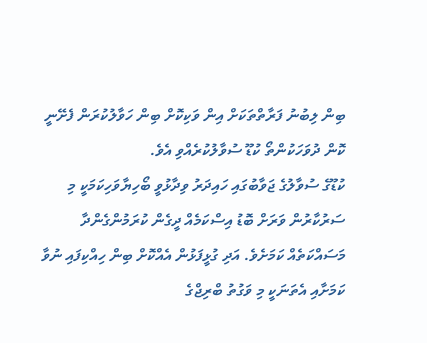ބިން ލިބުނު ފަރާތްތަކަށް އިން ވަކިކޮށް ބިން ހަވާލުކުރަން ފެށޭނީ ކޮން ދުވަހަކުންތޯ ކުޑޫ ސުވާލުކުރެއްވި އެވެ.
ކުޑޫގެ ސުވާލުގެ ޖަވާބުގައި ހައިދަރު ވިދާޅުވީ ބޯހިޔާވަހިކަމަކީ މި ސަރުކާރުން ވަރަށް ބޮޑު އިސްކަމެއް ދީގެން ކުރަމުންގެންދާ މަސައްކަތެއް ކަމަށެވެ. އަދި ގުޅީފަޅުން އެއްކޮށް ބިން ހިއްކިފައި ނުވާ ކަމަށާއި އެތަނަކީ މި ވަގުތު ބްރިޖްގެ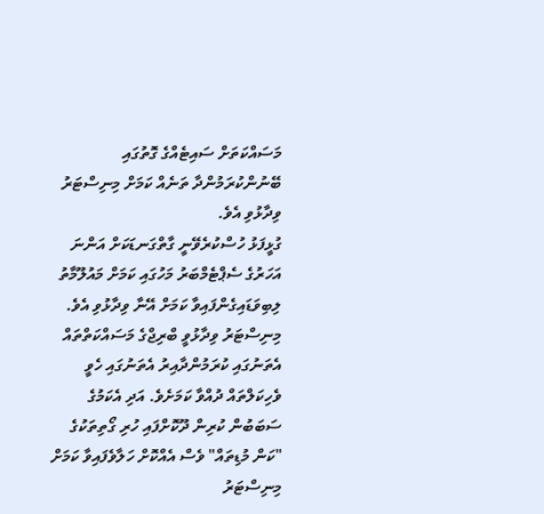މަސައްކަތަށް ސައިޓެއްގެ ގޮތުގައި ބޭނުންކުރަމުންދާ ތަނެއް ކަމަށް މިނިސްޓަރު ވިދާޅުވި އެވެ.
ގުޅީފަޅު ހުސްކުރެވޭނީ ގާތްގަނޑަކަށް އަންނަ އަހަރުގެ ސެޕްޓެމްބަރު މަހުގައި ކަމަށް މައުލޫމާތު ލިބިވަޑައިގެންފައިވާ ކަމަށް އޭނާ ވިދާޅުވި އެވެ.
މިނިސްޓަރު ވިދާޅުވީ ބްރިޖްގެ މަސައްކަތްތައް އެތަނުގައި ކުރަމުންދާއިރު އެތަނުގައި ހެވީ ވެހިކަލްތައް ދުއްވާ ކަމަށެވެ. އަދި އެކަމުގެ ސަބަބުން ކުރިން ދޫކޮށްފައި ހުރި ގޯތިތަކުގެ "ކަން މުޑިތައް" ވެސް އެއްކޮށް ހަލާވެފައިވާ ކަމަށް މިނިސްޓަރު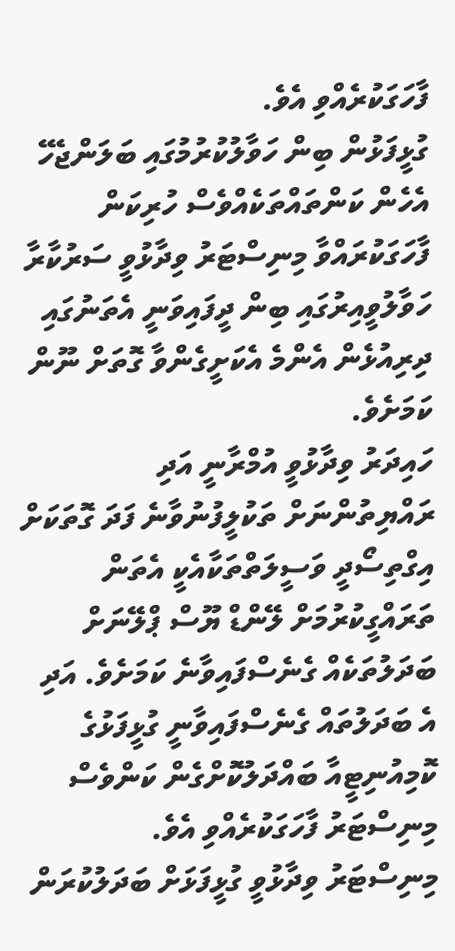ފާހަގަކުރެއްވި އެވެ.
ގުޅީފަޅުން ބިން ހަވާލުކުރުމުގައި ބަލަންޖެހޭ އެހެން ކަންތައްތަކެއްވެސް ހުރިކަން ފާހަގަކުރައްވާ މިނިސްޓަރު ވިދާޅުވީ ސަރުކާރާ ހަވާލުވީއިރުގައި ބިން ދީފައިވަނީ އެތަނުގައި ދިރިއުޅެން އެންމެ އެކަށީގެންވާ ގޮތަށް ނޫން ކަމަށެވެ.
ހައިދަރު ވިދާޅުވީ އުމްރާނީ އަދި ރައްޔިތުންނަށް ތަކުލީފުނުވާނެ ފަދަ ގޮތަކަށް އިގްތިސޯދީ ވަސީލަތްތަކާއެކީ އެތަން ތަރައްގީކުރުމަށް ލޭންޑް ޔޫސް ޕްލޭނަށް ބަދަލުތަކެއް ގެނެސްފައިވާނެ ކަމަށެވެ. އަދި އެ ބަދަލުތައް ގެނެސްފައިވާނީ ގުޅީފަޅުގެ ކޮމިއުނިޓީއާ ބައްދަލުކޮށްގެން ކަންވެސް މިނިސްޓަރު ފާހަގަކުރެއްވި އެވެ.
މިނިސްޓަރު ވިދާޅުވީ ގުޅީފަޅަށް ބަދަލުކުރަން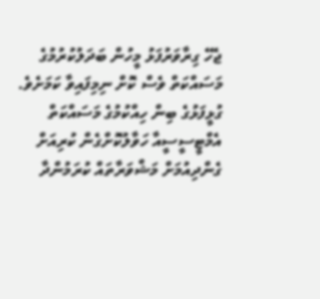ޖެހޭ ގިރާވަރުފަޅު މީހުން ބަދަލުކުރުމުގެ މަސައްކަތް ވެސް ކޮށް ނިމިފައިވާ ކަމަށެވެ.
ގުޅީފަޅުގެ ބިން ހިއްކުމުގެ މަސައްކަތް އެމްޓީސީސީއާ ހަވާލުކޮށްގެން ކުރިއަށް ގެންދިއުމަށް މަޝްވަރާތައް ކުރަމުންދާ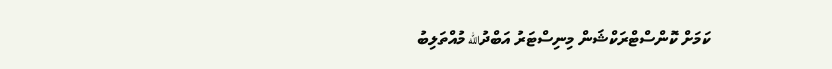ކަމަށް ކޮންސްޓްރަކްޝަން މިނިސްޓަރު އަބްދުالله މުއްތަލިބު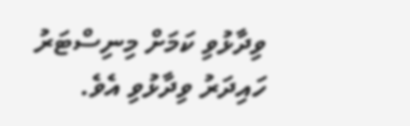ވިދާޅުވި ކަމަށް މިނިސްޓަރު ހައިދަރު ވިދާޅުވި އެވެ.